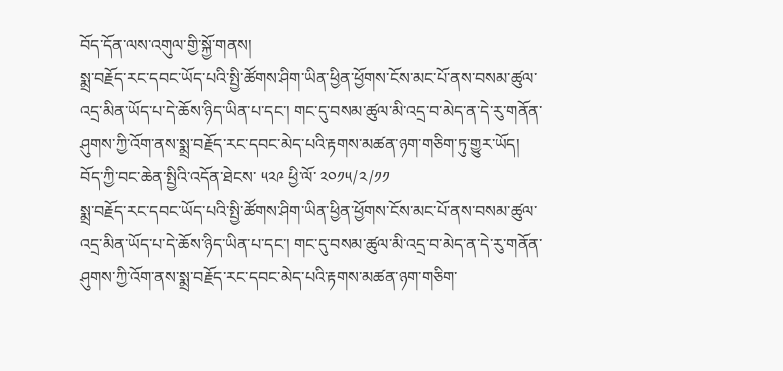བོད་དོན་ལས་འགུལ་གྱི་སྐྱོ་གནས།
སྨྲ་བརྗོད་རང་དབང་ཡོད་པའི་སྤྱི་ཚོགས་ཤིག་ཡིན་ཕྱིན་ཕྱོགས་ངོས་མང་པོ་ནས་བསམ་ཚུལ་འདྲ་མིན་ཡོད་པ་དེ་ཆོས་ཉིད་ཡིན་པ་དང་། གང་དུ་བསམ་ཚུལ་མི་འདྲ་བ་མེད་ན་དེ་རུ་གནོན་ཤུགས་ཀྱི་འོག་ནས་སྨྲ་བརྗོད་རང་དབང་མེད་པའི་རྟགས་མཚན་ཉག་གཅིག་ཏུ་གྱུར་ཡོད།
བོད་ཀྱི་བང་ཆེན་སྤྱིའི་འདོན་ཐེངས་ ༥༢༩ ཕྱི་ལོ་ ༢༠༡༥/༢/༡༡
སྨྲ་བརྗོད་རང་དབང་ཡོད་པའི་སྤྱི་ཚོགས་ཤིག་ཡིན་ཕྱིན་ཕྱོགས་ངོས་མང་པོ་ནས་བསམ་ཚུལ་འདྲ་མིན་ཡོད་པ་དེ་ཆོས་ཉིད་ཡིན་པ་དང་། གང་དུ་བསམ་ཚུལ་མི་འདྲ་བ་མེད་ན་དེ་རུ་གནོན་ཤུགས་ཀྱི་འོག་ནས་སྨྲ་བརྗོད་རང་དབང་མེད་པའི་རྟགས་མཚན་ཉག་གཅིག་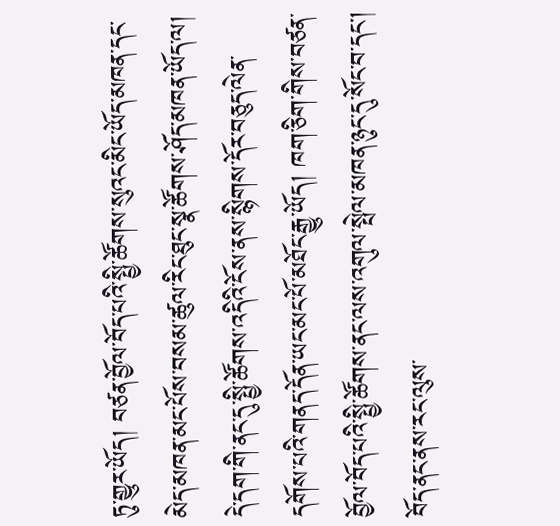ཏུ་གྱུར་ཡོད། བཙན་བྱོལ་བོད་པའི་སྤྱི་ཚོགས་སུའང་མིང་ཡོད་མཁན་དང་མེད་མཁན་མང་པོས་བསམ་ཚུལ་རིང་ཐུང་སྣ་ཚོགས་ཤོད་མཁན་ཡོད་ལ། དེ་དག་གི་ནང་དུ་སྤྱི་ཚོགས་འདིའི་ངོས་ནས་སྙིགས་དོར་བཅུད་ལེན་དགོས་པའི་གནད་དོན་ཡང་མང་པོ་མཐོང་རྒྱུ་ཡོད། ཁག་ཅིག་གིས་བཙན་བྱོལ་བོད་པའི་སྤྱི་ཚོགས་ནང་ལས་འགུལ་སྤེལ་མཁན་ཉུང་དུ་སོང་བ་དང། བོད་ནང་ནས་རང་ལུས་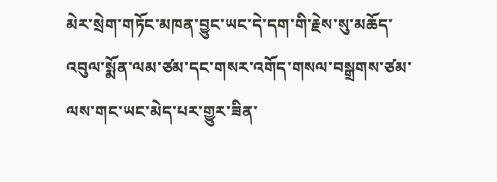མེར་སྲེག་གཏོང་མཁན་བྱུང་ཡང་དེ་དག་གི་རྗེས་སུ་མཆོད་འབུལ་སྨོན་ལམ་ཙམ་དང་གསར་འགོད་གསལ་བསྒྲགས་ཙམ་ལས་གང་ཡང་མེད་པར་གྱུར་ཟིན་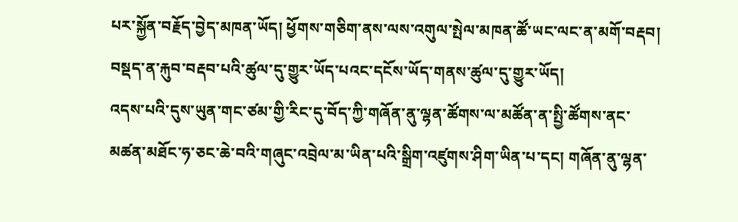པར་སྐྱོན་བརྗོད་བྱེད་མཁན་ཡོད། ཕྱོགས་གཅིག་ནས་ལས་འགུལ་སྤེལ་མཁན་ཚོ་ཡང་ལང་ན་མགོ་བརྡབ། བསྡད་ན་རྐུབ་བརྡབ་པའི་ཚུལ་དུ་གྱུར་ཡོད་པའང་དངོས་ཡོད་གནས་ཚུལ་དུ་གྱུར་ཡོད།
འདས་པའི་དུས་ཡུན་གང་ཙམ་གྱི་རིང་དུ་བོད་ཀྱི་གཞོན་ནུ་ལྷན་ཚོགས་ལ་མཚོན་ན་སྤྱི་ཚོགས་ནང་མཚན་མཐོང་ཧ་ཅང་ཆེ་བའི་གཞུང་འབྲེལ་མ་ཡིན་པའི་སྒྲིག་འཛུགས་ཤིག་ཡིན་པ་དང། གཞོན་ནུ་ལྷན་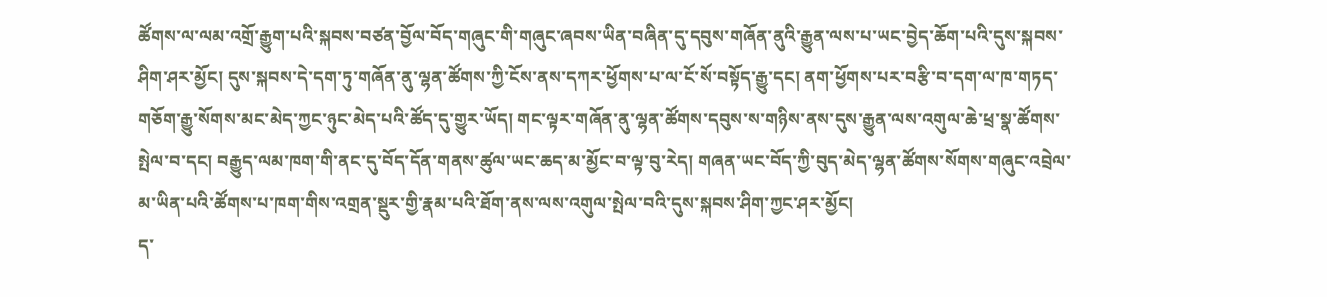ཚོགས་ལ་ལམ་འགྲོ་རྒྱུག་པའི་སྐབས་བཙན་བྱོལ་བོད་གཞུང་གི་གཞུང་ཞབས་ཡིན་བཞིན་དུ་དབུས་གཞོན་ནུའི་རྒྱུན་ལས་པ་ཡང་བྱེད་ཆོག་པའི་དུས་སྐབས་ཤིག་ཤར་མྱོང། དུས་སྐབས་དེ་དག་ཏུ་གཞོན་ནུ་ལྷན་ཚོགས་ཀྱི་ངོས་ནས་དཀར་ཕྱོགས་པ་ལ་ངོ་སོ་བསྟོད་རྒྱུ་དང། ནག་ཕྱོགས་པར་བརྩི་བ་དག་ལ་ཁ་གཏད་གཅོག་རྒྱུ་སོགས་མང་མེད་ཀྱང་ཉུང་མེད་པའི་ཚོད་དུ་གྱུར་ཡོད། གང་ལྟར་གཞོན་ནུ་ལྷན་ཚོགས་དབུས་ས་གཉིས་ནས་དུས་རྒྱུན་ལས་འགུལ་ཆེ་ཕྲ་སྣ་ཚོགས་སྤེལ་བ་དང། བརྒྱུད་ལམ་ཁག་གི་ནང་དུ་བོད་དོན་གནས་ཚུལ་ཡང་ཆད་མ་མྱོང་བ་ལྟ་བུ་རེད། གཞན་ཡང་བོད་ཀྱི་བུད་མེད་ལྷན་ཚོགས་སོགས་གཞུང་འབྲེལ་མ་ཡིན་པའི་ཚོགས་པ་ཁག་གིས་འགྲན་སྡུར་གྱི་རྣམ་པའི་ཐོག་ནས་ལས་འགུལ་སྤེལ་བའི་དུས་སྐབས་ཤིག་ཀྱང་ཤར་མྱོང།
ད་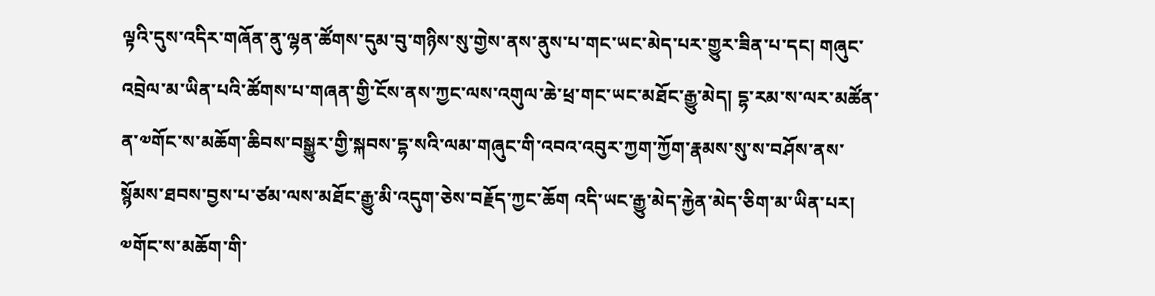ལྟའི་དུས་འདིར་གཞོན་ནུ་ལྷན་ཚོགས་དུམ་བུ་གཉིས་སུ་གྱེས་ནས་ནུས་པ་གང་ཡང་མེད་པར་གྱུར་ཟིན་པ་དང། གཞུང་འབྲེལ་མ་ཡིན་པའི་ཚོགས་པ་གཞན་གྱི་ངོས་ནས་ཀྱང་ལས་འགུལ་ཆེ་ཕྲ་གང་ཡང་མཐོང་རྒྱུ་མེད། དྷ་རམ་ས་ལར་མཚོན་ན་༧གོང་ས་མཆོག་ཆིབས་བསྒྱུར་གྱི་སྐབས་དྷ་སའི་ལམ་གཞུང་གི་འབའ་འབུར་ཀྱག་ཀྱོག་རྣམས་སུ་ས་བཤོས་ནས་སྙོམས་ཐབས་བྱས་པ་ཙམ་ལས་མཐོང་རྒྱུ་མི་འདུག་ཅེས་བརྗོད་ཀྱང་ཆོག འདི་ཡང་རྒྱུ་མེད་རྐྱེན་མེད་ཅིག་མ་ཡིན་པར། ༧གོང་ས་མཆོག་གི་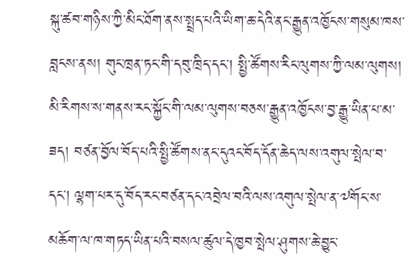སྐུ་ཚབ་གཉིས་ཀྱི་མིང་ཐོག་ནས་སྤྲད་པའི་ཡིག་ཆ་དེའི་ནང་རྒྱུན་འཁྱོངས་གསུམ་ཁས་བླངས་ནས། གུང་ཁྲན་ཏང་གི་དབུ་ཁྲིད་དང། སྤྱི་ཚོགས་རིང་ལུགས་ཀྱི་ལམ་ལུགས། མི་རིགས་ས་གནས་རང་སྐྱོང་གི་ལམ་ལུགས་བཅས་རྒྱུན་འཁྱོངས་བྱ་རྒྱུ་ཡིན་པ་མ་ཟད། བཙན་བྱོལ་བོད་པའི་སྤྱི་ཚོགས་ནང་དུའང་བོད་དོན་ཆེད་ལས་འགུལ་སྤེལ་བ་དང། ལྷག་པར་དུ་བོད་རང་བཙན་དང་འབྲེལ་བའི་ལས་འགུལ་སྤེལ་ན་༧གོང་ས་མཆོག་ལ་ཁ་གཏད་ཡིན་པའི་བསལ་ཚུལ་དེ་ཁྱབ་སྤེལ་ཤུགས་ཆེ་བྱུང་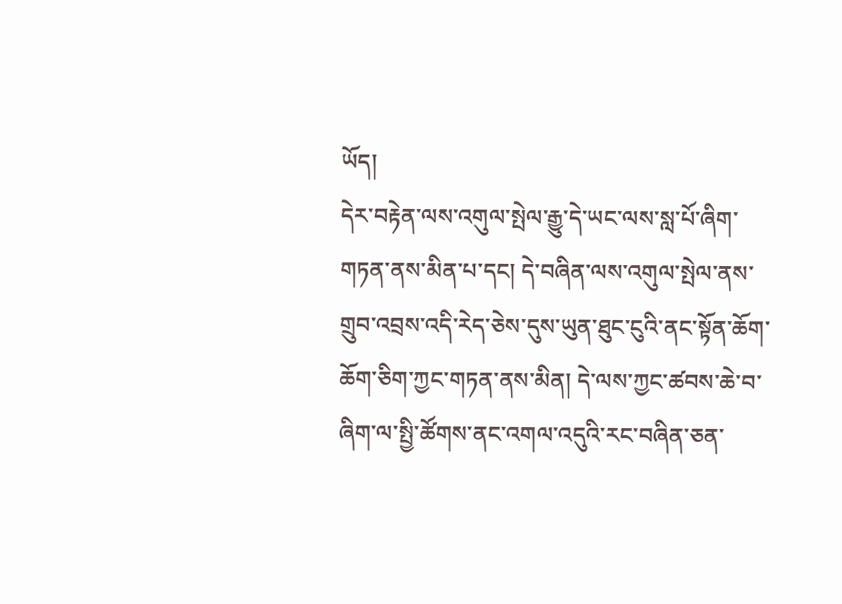ཡོད།
དེར་བརྟེན་ལས་འགུལ་སྤེལ་རྒྱུ་དེ་ཡང་ལས་སླ་པོ་ཞིག་གཏན་ནས་མིན་པ་དང། དེ་བཞིན་ལས་འགུལ་སྤེལ་ནས་གྲུབ་འབྲས་འདི་རེད་ཅེས་དུས་ཡུན་ཐུང་ངུའི་ནང་སྟོན་ཆོག་ཆོག་ཅིག་ཀྱང་གཏན་ནས་མིན། དེ་ལས་ཀྱང་ཚབས་ཆེ་བ་ཞིག་ལ་སྤྱི་ཚོགས་ནང་འགལ་འདུའི་རང་བཞིན་ཅན་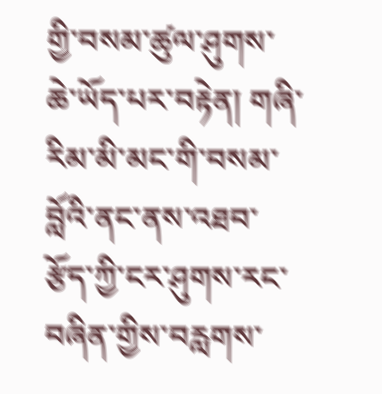གྱི་བསམ་ཚུལ་ཤུགས་ཆེ་ཡོད་པར་བརྟེན། གཞི་རིམ་མི་མང་གི་བསམ་བློའི་ནང་ནས་འཐབ་རྩོད་ཀྱི་ངར་ཤུགས་རང་བཞིན་གྱིས་བརླགས་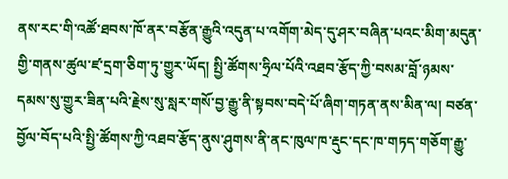ནས་རང་གི་འཚོ་ཐབས་ཁོ་ནར་བརྩོན་རྒྱུའི་འདུན་པ་འགོག་མེད་དུ་ཤར་བཞིན་པའང་མིག་མདུན་གྱི་གནས་ཚུལ་ཛ་དྲག་ཅིག་ཏུ་གྱུར་ཡོད། སྤྱི་ཚོགས་ཧྲིལ་པོའི་འཐབ་རྩོད་ཀྱི་བསམ་བློ་ཉམས་དམས་སུ་གྱུར་ཟིན་པའི་རྗེས་སུ་སླར་གསོ་བྱ་རྒྱུ་ནི་སྟབས་བདེ་པོ་ཞིག་གཏན་ནས་མིན་ལ། བཙན་བྱོལ་བོད་པའི་སྤྱི་ཚོགས་ཀྱི་འཐབ་རྩོད་ནུས་ཤུགས་ནི་ནང་ཁུལ་ཁ་རྡུང་དང་ཁ་གཏད་གཅོག་རྒྱུ་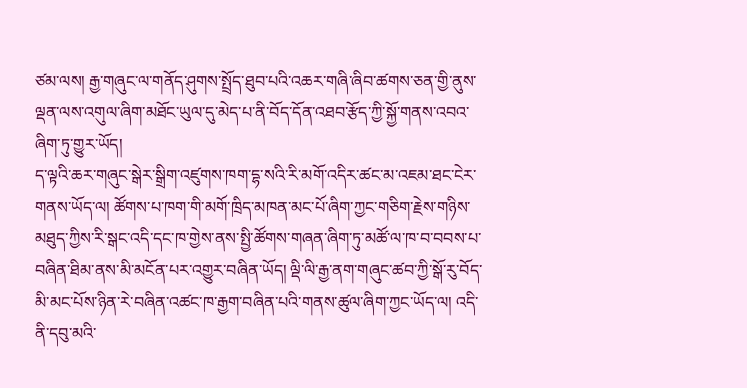ཙམ་ལས། རྒྱ་གཞུང་ལ་གནོད་ཤུགས་སྤྲོད་ཐུབ་པའི་འཆར་གཞི་ཞིབ་ཚགས་ཅན་གྱི་ནུས་ལྡན་ལས་འགུལ་ཞིག་མཐོང་ཡུལ་དུ་མེད་པ་ནི་བོད་དོན་འཐབ་རྩོད་ཀྱི་སྐྱོ་གནས་འབའ་ཞིག་ཏུ་གྱུར་ཡོད།
ད་ལྟའི་ཆར་གཞུང་སྒེར་སྒྲིག་འཛུགས་ཁག་དྷ་སའི་རི་མགོ་འདིར་ཚང་མ་འཇམ་ཐང་ངེར་གནས་ཡོད་ལ། ཚོགས་པ་ཁག་གི་མགོ་ཁྲིད་མཁན་མང་པོ་ཞིག་ཀྱང་གཅིག་རྗེས་གཉིས་མཐུད་ཀྱིས་རི་སྒང་འདི་དང་ཁ་གྱེས་ནས་སྤྱི་ཚོགས་གཞན་ཞིག་ཏུ་མཚོ་ལ་ཁ་བ་བབས་པ་བཞིན་ཐིམ་ནས་མི་མངོན་པར་འགྱུར་བཞིན་ཡོད། ལྡི་ལི་རྒྱ་ནག་གཞུང་ཚབ་ཀྱི་སྒོ་རུ་བོད་མི་མང་པོས་ཉིན་རེ་བཞིན་འཚང་ཁ་རྒྱག་བཞིན་པའི་གནས་ཚུལ་ཞིག་ཀྱང་ཡོད་ལ། འདི་ནི་དབུ་མའི་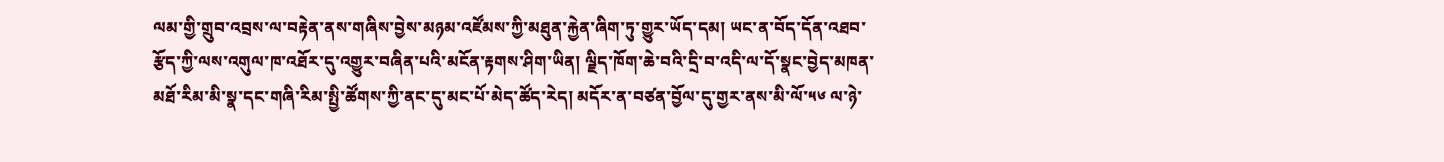ལམ་གྱི་གྲུབ་འབྲས་ལ་བརྟེན་ནས་གཞིས་བྱེས་མཉམ་འཛོམས་ཀྱི་མཐུན་རྐྱེན་ཞིག་ཏུ་གྱུར་ཡོད་དམ། ཡང་ན་བོད་དོན་འཐབ་རྩོད་ཀྱི་ལས་འགུལ་ཁ་འཐོར་དུ་འགྱུར་བཞིན་པའི་མངོན་རྟགས་ཤིག་ཡིན། ལྗིད་ཁོག་ཆེ་བའི་དྲི་བ་འདི་ལ་དོ་སྣང་བྱེད་མཁན་མཐོ་རིམ་མི་སྣ་དང་གཞི་རིམ་སྤྱི་ཚོགས་ཀྱི་ནང་དུ་མང་པོ་མེད་ཚོད་རེད། མདོར་ན་བཙན་བྱོལ་དུ་གྱར་ནས་མི་ལོ་༥༦ ལ་ཉེ་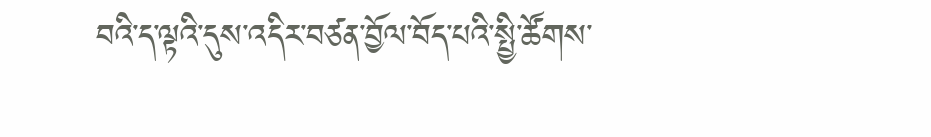བའི་ད་ལྟའི་དུས་འདིར་བཙན་བྱོལ་བོད་པའི་སྤྱི་ཚོགས་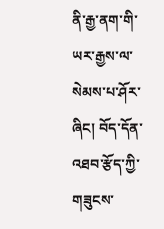ནི་རྒྱ་ནག་གི་ཡར་རྒྱས་ལ་སེམས་པ་ཤོར་ཞིང། བོད་དོན་འཐབ་རྩོད་ཀྱི་གཟུངས་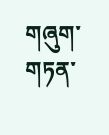གཞུག་གཏན་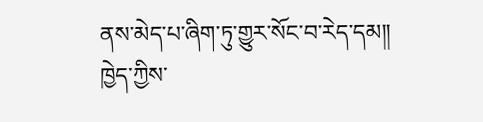ནས་མེད་པ་ཞིག་ཏུ་གྱུར་སོང་བ་རེད་དམ།།
ཁྱེད་ཀྱིས་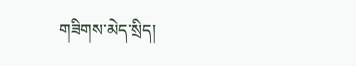གཟིགས་མེད་སྲིད།